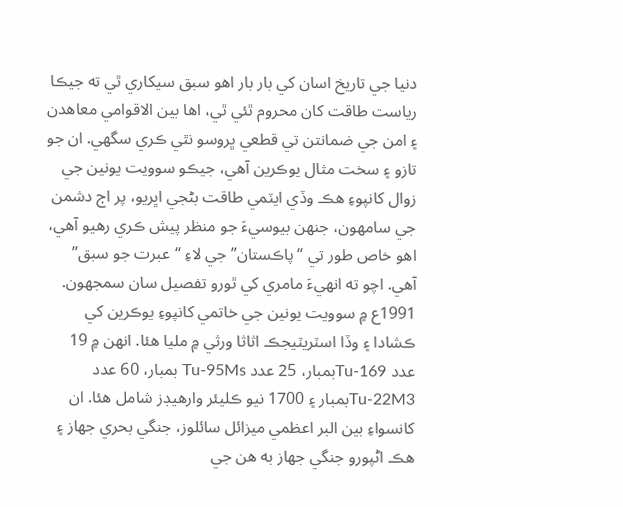دنيا جي تاريخ اسان کي بار بار اهو سبق سيکاري ٿي ته جيڪا رياست طاقت کان محروم ٿئي ٿي، اها بين الاقوامي معاهدن ۽ امن جي ضمانتن تي قطعي ڀروسو نٿي ڪري سگهي. ان جو تازو ۽ سخت مثال يوڪرين آهي، جيڪو سوويت يونين جي زوال کانپوءِ هڪ وڏي ايٽمي طاقت بڻجي اڀريو، پر اڄ دشمن جي سامهون، جنهن بيوسيءَ جو منظر پيش ڪري رهيو آهي، اهو خاص طور تي “پاڪستان” جي لاءِ “عبرت جو سبق” آهي. اچو ته انهيءَ مامري کي ٿورو تفصيل سان سمجهون. 1991ع ۾ سوويت يونين جي خاتمي کانپوءِ يوڪرين کي ڪشادا ۽ وڏا اسٽريٽيجڪ اثاثا ورثي ۾ مليا هئا. انهن ۾ 19 عدد Tu-169بمبار، 25 عدد Tu-95Ms بمبار، 60 عدد Tu-22M3بمبار ۽ 1700 نيو ڪليئر وارهيڊز شامل هئا. ان کانسواءِ بين البر اعظمي ميزائل سائلوز، جنگي بحري جهاز ۽ هڪ اڻپورو جنگي جهاز به هن جي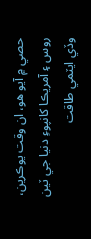حصي ۾ آيو هو، ان وقت يوڪرين، روس ۽ آمريڪا کانپوءِ دنيا جي ٽين وڏي ايٽمي طاقت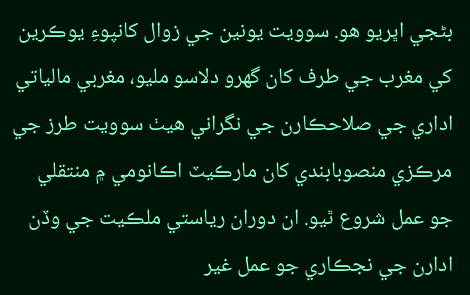بڻجي اڀريو هو. سوويت يونين جي زوال کانپوءِ يوڪرين کي مغرب جي طرف کان گهرو دلاسو مليو، مغربي مالياتي اداري جي صلاحڪارن جي نگراني هيٺ سوويت طرز جي مرڪزي منصوبابندي کان مارڪيٽ اڪانومي ۾ منتقلي جو عمل شروع ٿيو. ان دوران رياستي ملڪيت جي وڏن ادارن جي نجڪاري جو عمل غير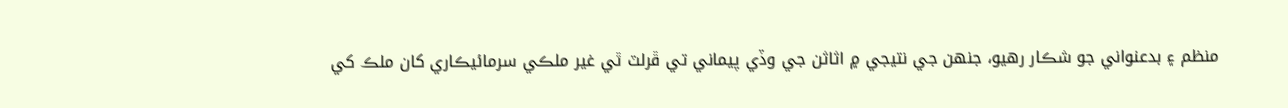منظم ۽ بدعنواني جو شڪار رهيو، جنهن جي نتيجي ۾ اثاثن جي وڏي پيماني تي ڦرلٽ ٿي غير ملڪي سرمائيڪاري کان ملڪ کي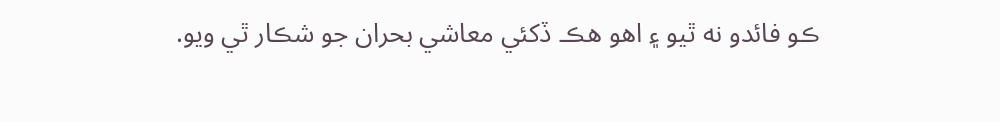ڪو فائدو نه ٿيو ۽ اهو هڪ ڏکئي معاشي بحران جو شڪار ٿي ويو.